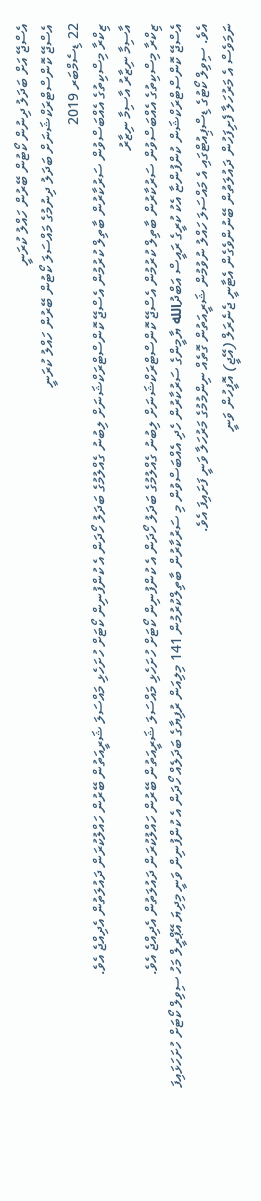އެސްޖޭ އަށް ބަދަލު ދިނުން ކޯޓުން ބޭރުން ހައްލު ކުރަނީ
އެސްޖޭ ކޮންސްޓްރަކްޝަނަށް ބަދަލު ދިނުމުގެ މައްސަލަ ކޯޓުން ބޭރުން ހައްލު ކުރަނީ
22 ޑިސެމްބަރ 2019
ޒިކްރާ މިސްކިތުގެ އެއްބަސްވުން ސަރުކާރުން ބާތިލް ކުރުމުން އެސްޖޭ ކޮންސްޓްރަކްޝަނަށް ލިބުނު ގެއްލުމުގެ ބަދަލު ހޯދަން އެ ކުންފުނިން ކޯޓަށް ހުށަހެޅި މައްސަލަ ޝަރީއަތުން ބޭރުން ހައްލުކުރަން ދައުލަތުން އެދިއްޖެ އެވެ.
އާސިމާ ނިޒާރު އާސިމާ ނިޒާރު
ޒިކްރާ މިސްކިތުގެ އެއްބަސްވުން ސަރުކާރުން ބާތިލް ކުރުމުން އެސްޖޭ ކޮންސްޓްރަކްޝަނަށް ލިބުނު ގެއްލުމުގެ ބަދަލު ހޯދަން އެ ކުންފުނިން ކޯޓަށް ހުށަހެޅި މައްސަލަ ޝަރީއަތުން ބޭރުން ހައްލުކުރަން ދައުލަތުން އެދިއްޖެ އެވެ.
އެސްޖޭ ކޮންސްޓްރަކްޝަން ކުންފުންޏާ އެކު ކުރީގެ ރައީސް އަބްދުالله ޔާމީންގެ ސަރުކާރުން ހެދި އެއްބަސްވުން މި ސަރުކާރުން ބާތިލްކުރުމުން 141 މިލިއަން ރުފިޔާގެ ބަދަލެއް ހޯދަން އެ ކުންފުނިން ވަނީ މިދިޔަ އޭޕްރީލް މަހު ސިވިލް ކޯޓަށް ހުށަހަޅައިފަ އެވެ. ސިވިލް ކޯޓުގެ ޑިސްޕިއުޓްގައި އެ މައްސަލަ ހައްލު ނުވުމުން ޝަރީއަތުން ގޮތެއް ނިންމުމުގެ މަރުހަލާ ވަނީ ފަށައިފަ އެވެ.
ނަމަވެސް އެ މަރުހަލާ ފެށިފަހުން ދައުލަތުން ބޭނުންވެގެން އެޓާނީ ޖެނެރަލް (އޭޖީ) އޮފީހުން ވަނީ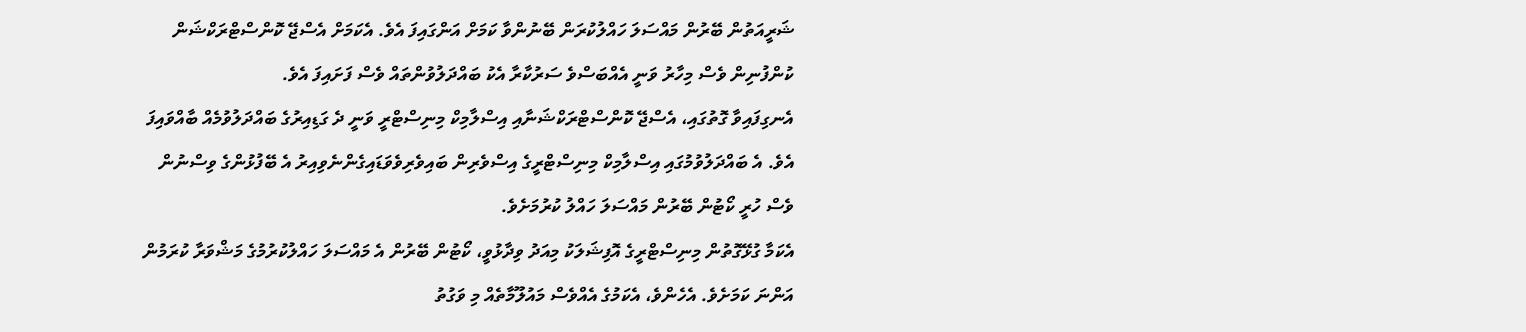ޝަރީއަތުން ބޭރުން މައްސަލަ ހައްލުކުރަން ބޭނުންވާ ކަމަށް އަންގައިފަ އެވެ. އެކަމަށް އެސްޖޭ ކޮންސްޓްރަކްޝަން ކުންފުނިން ވެސް މިހާރު ވަނީ އެއްބަސްވެ ސަރުކާރާ އެކު ބައްދަލުވުންތައް ވެސް ފަށައިފަ އެވެ.
އެނގިފައިވާ ގޮތުގައި، އެސްޖޭ ކޮންސްޓްރަކްޝަނާއި އިސްލާމިކް މިނިސްޓްރީ ވަނީ ދެ ގަޑިއިރުގެ ބައްދަލުވުމެއް ބާއްވައިފަ އެވެ. އެ ބައްދަލުވުމުގައި އިސްލާމިކް މިނިސްޓްރީގެ އިސްވެރިން ބައިވެރިވެވަޑައިގެންނެވިއިރު އެ ބޭފުޅުންގެ ވިސްނުން ވެސް ހުރީ ކޯޓުން ބޭރުން މައްސަލަ ހައްލު ކުރުމަށެވެ.
އެކަމާ ގުޅޭގޮތުން މިނިސްޓްރީގެ އޮފިޝަލަކު މިއަދު ވިދާޅުވީ، ކޯޓުން ބޭރުން އެ މައްސަލަ ހައްލުކުރުމުގެ މަޝްވަރާ ކުރަމުން އަންނަ ކަމަށެވެ. އެހެންވެ، އެކަމުގެ އެއްވެސް މައުލޫމާތެއް މި ވަގުތު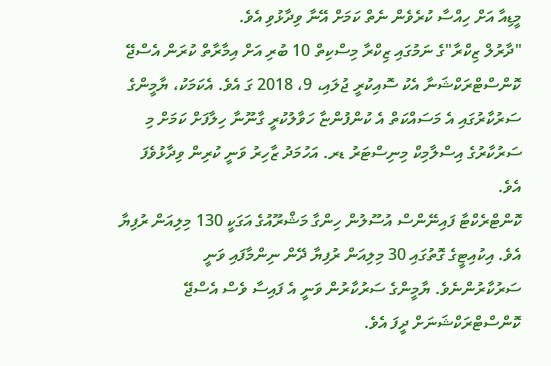މީޑިއާ އަށް ހިއްސާ ކުރެވެން ނެތް ކަމަށް އޭނާ ވިދާޅުވި އެވެ.
"ދާރުލް ޒިކްރާ"ގެ ނަމުގައި ޒިކްރާ މިސްކިތް 10 ބުރި އަށް އިމާރާތް ކުރަން އެސްޖޭ ކޮންސްޓްރަކްޝަނާ އެކު ސޮއިކުރީ ޖުލައި، 9، 2018 ގަ އެވެ. އެކަމަކު، ޔާމީންގެ ސަރުކާރުގައި އެ މަސައްކަތް އެ ކުންފުންޏާ ހަވާލުކުރީ ގާނޫނާ ހިލާފަށް ކަމަށް މި ސަރުކާރުގެ އިސްލާމިކް މިނިސްޓަރު ޑރ. އަހުމަދު ޒާހިރު ވަނީ ކުރިން ވިދާޅުވެފަ އެވެ.
ކޮންޓްރެކްޓާ ފައިނޭންސް އުސޫލުން ހިންގާ މަޝްރޫއުގެ އަގަކީ 130 މިލިއަން ރުފިޔާ އެވެ. އިކުއިޓީގެ ގޮތުގައި 30 މިލިއަން ރުފިޔާ ދޭން ނިންމާފައި ވަނީ ސަރުކާރުންނެވެ. ޔާމީންގެ ސަރުކާރުން ވަނީ އެ ފައިސާ ވެސް އެސްޖޭ ކޮންސްޓްރަކްޝަނަށް ދީފަ އެވެ.